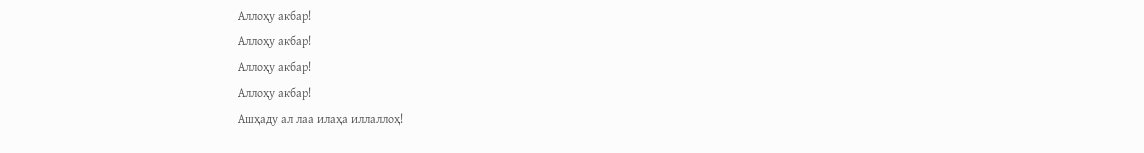Аллоҳу акбар!
Аллоҳу акбар!
Аллоҳу акбар!
Аллоҳу акбар!
Ашҳаду ал лаа илаҳа иллаллоҳ!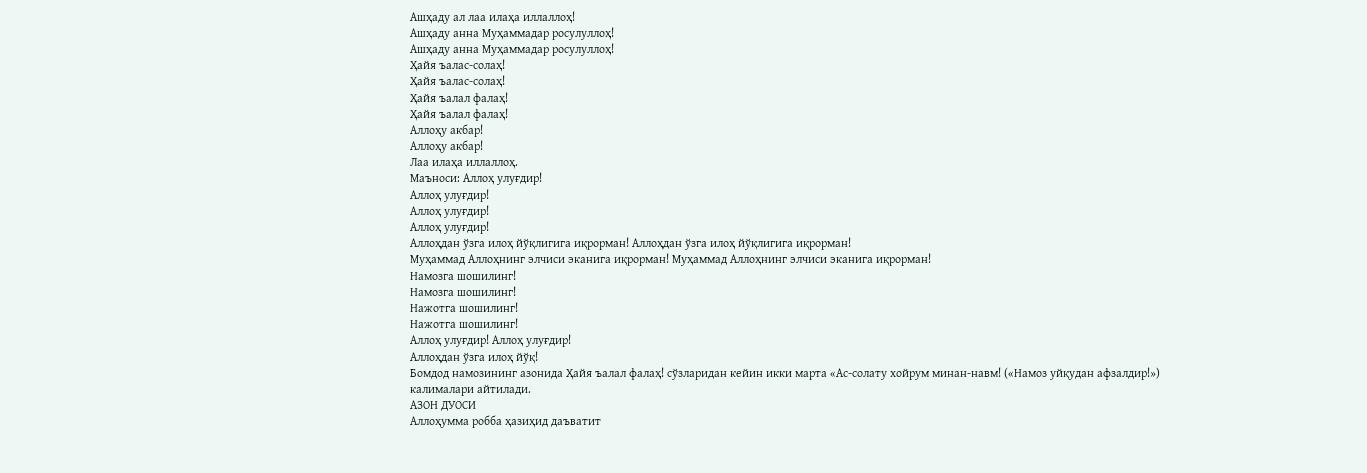Ашҳаду ал лаа илаҳа иллаллоҳ!
Ашҳаду анна Муҳаммадар росулуллоҳ!
Ашҳаду анна Муҳаммадар росулуллоҳ!
Ҳайя ъалас-солаҳ!
Ҳайя ъалас-солаҳ!
Ҳайя ъалал фалаҳ!
Ҳайя ъалал фалаҳ!
Аллоҳу акбар!
Аллоҳу акбар!
Лаа илаҳа иллаллоҳ.
Маъноси: Аллоҳ улуғдир!
Аллоҳ улуғдир!
Аллоҳ улуғдир!
Аллоҳ улуғдир!
Аллоҳдан ўзга илоҳ йўқлигига иқрорман! Аллоҳдан ўзга илоҳ йўқлигига иқрорман!
Муҳаммад Аллоҳнинг элчиси эканига иқрорман! Муҳаммад Аллоҳнинг элчиси эканига иқрорман!
Намозга шошилинг!
Намозга шошилинг!
Нажотга шошилинг!
Нажотга шошилинг!
Аллоҳ улуғдир! Аллоҳ улуғдир!
Аллоҳдан ўзга илоҳ йўқ!
Бомдод намозининг азонида Ҳайя ъалал фалаҳ! сўзларидан кейин икки марта «Ас-солату хойрум минан-навм! («Намоз уйқудан афзалдир!») калималари айтилади.
АЗОН ДУОСИ
Аллоҳумма робба ҳазиҳид даъватит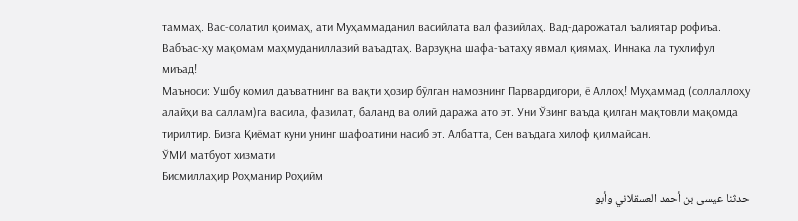таммаҳ. Вас-солатил қоимаҳ, ати Муҳаммаданил васийлата вал фазийлаҳ. Вад-дарожатал ъалиятар рофиъа. Вабъас-ҳу мақомам маҳмуданиллазий ваъадтаҳ. Варзуқна шафа-ъатаҳу явмал қиямаҳ. Иннака ла тухлифул миъад!
Маъноси: Ушбу комил даъватнинг ва вақти ҳозир бўлган намознинг Парвардигори, ё Аллоҳ! Муҳаммад (соллаллоҳу алайҳи ва саллам)га васила, фазилат, баланд ва олий даража ато эт. Уни Ўзинг ваъда қилган мақтовли мақомда тирилтир. Бизга Қиёмат куни унинг шафоатини насиб эт. Албатта, Сен ваъдага хилоф қилмайсан.
ЎМИ матбуот хизмати
Бисмиллаҳир Роҳманир Роҳийм
حدثنا عيسى بن أحمد العسقلاني وأبو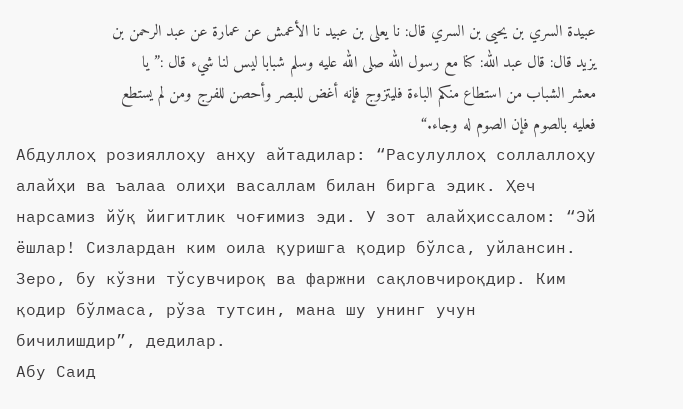عبيدة السري بن يحيى بن السري قال: نا يعلى بن عبيد نا الأعمش عن عمارة عن عبد الرحمن بن يزيد قال: قال عبد الله: كنا مع رسول الله صلى الله عليه وسلم شبابا ليس لنا شيء قال :”يا معشر الشباب من استطاع منكم الباءة فليتزوج فإنه أغض للبصر وأحصن للفرج ومن لم يستطع فعليه بالصوم فإن الصوم له وجاء.“
Абдуллоҳ розияллоҳу анҳу айтадилар: “Расулуллоҳ соллаллоҳу алайҳи ва ъалаа олиҳи васаллам билан бирга эдик. Ҳеч нарсамиз йўқ йигитлик чоғимиз эди. У зот алайҳиссалом: “Эй ёшлар! Сизлардан ким оила қуришга қодир бўлса, уйлансин. Зеро, бу кўзни тўсувчироқ ва фаржни сақловчироқдир. Ким қодир бўлмаса, рўза тутсин, мана шу унинг учун бичилишдир”, дедилар.
Абу Саид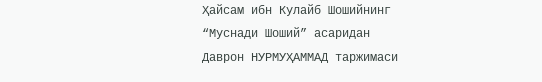Ҳайсам ибн Кулайб Шошийнинг
“Муснади Шоший” асаридан
Даврон НУРМУҲАММАД таржимаси